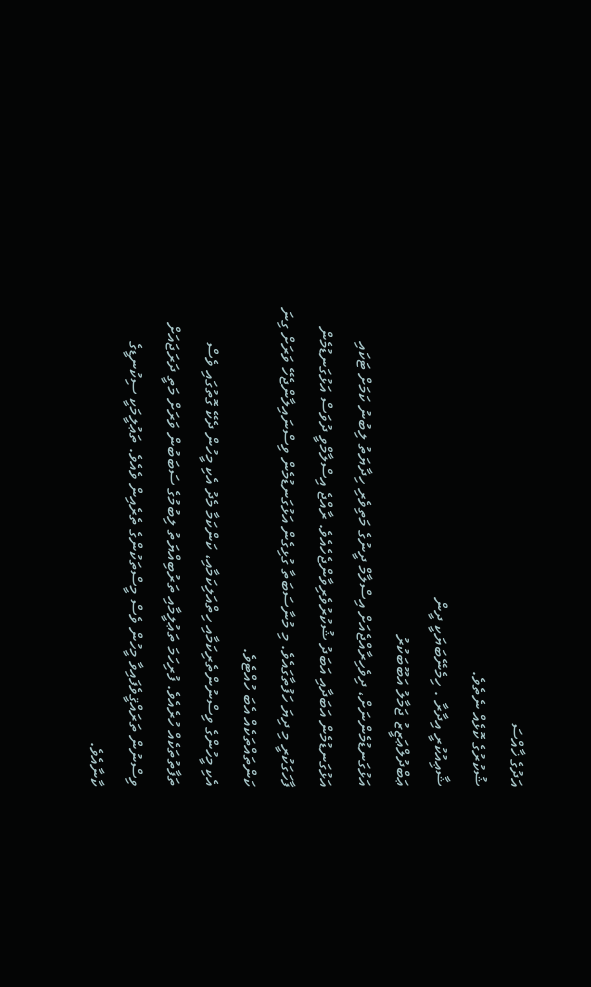އަދުގެ ޚާއްސަ
ޝުކުރުގެ ކޮޅެއް ނެތެވެ.
ޝާޢިއުކުރީ އިދާރާ . ހިމެނޭބަޔަކީ ދީން
ޢަބްދުލްޢަޒީޒު ޖަމާލު އަބޫބަކުރު
އަޅުގަނޑުމެންނަށް، ދިވެހިރާއްޖެއަށް އިސްލާމް ދީނުގެ މަތިވެރި ހިދާޔަތު ލިބުނު ކަމަށް ޓަކައި އަޅުގަނޑުމެން އަބަދާއި އަބަދު ޝުކުރުވެރިވާންޖެހެއެވެ. ރާއްޖެ އިސްލާމްވީ ދުވަސް އަޅުގަނޑުމެން ފާހަގަކުރީ މި ދިޔަ ހަފުތާގައެވެ. މި މުނާސަބަތާ ގުޅިގެން އަޅުގަނޑުމެން ވިސްނައިލާންޖެހޭ ވަރަށް ގިނަ ކަންތައްތަކެއް އެބަ ހުއްޓެވެ.
އެކި މީހުންގެ ވިސްނުންތެރިކަމާއި ހިތްއަލިކަމާއި، ކަންކަމާ މެދު އެކި މީހުން ދެކޭ ގޮތުގައި ވެސް ތަފާތުތަކެއް ހުރެއެވެ. ފުރިހަމަ ތަޢުލީމާއި ތަރުބިއްޔަތު ލިބުމުގެ ސަބަބުން ވަރަށް މަތީ ދަރަޖައަށް ވިސްނުން ތަރައްޤީވެފައިވާ މީހުން ވެސް މީސްތަކުންގެ ތެރެއިން ވެއެވެ. ތަޢުލީމަކީ ސިކުނޑީގެ ކާނާއެވެ.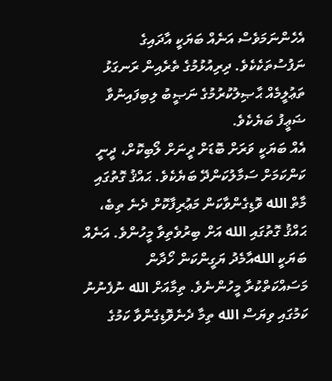އެހެންނަމަވެސް އަނެއް ބަޔަކީ އާދައިގެ ނަފުސުތަކެކެވެ. ދިރިއުޅުމުގެ ތެރެއިން ރަނގަޅު ތަޢުލީމެއް ޙާޞިލުކުރުމުގެ ނަޞީބު ލިބިފައިނުވާ ޟަޢީފު ބަޔެކެވެ.
އެއް ބަޔަކީ ވަރަށް ބޮޑަށް ދީނަށް ލޯބިކޮށް، ދީނީ ކަންކަމަށް ސަމާލުކަންދޭ ބަޔެކެވެ. ޙައްޤު ގޮތުގައި މާތް الله ވޮޑިގެންވާކަން މަޢުރިފާކޮށް ދެނެ ތިބެ، ޙައްޤު ގޮތުގައި الله އަށް ބިރުވެތިވާ މީހުންވެ. އަނެއް ބަޔަކީ اللهއާމެދު ޔަގީންކަން ހޯދާން މަސައްކަތްކުރާ މީހުންނެވެ. ތިމާއަށް الله ނުފެނުނު ކަމުގައި ވިޔަސް الله ތިމާ ދެނެވޮޑިގެންވާ ކަމުގެ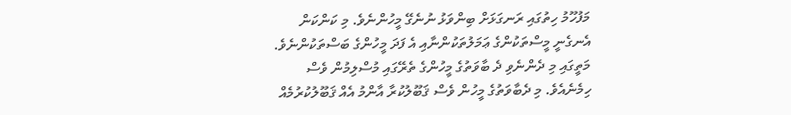މަފުހޫމު ހިތުގައި ރަނގަޅަށް ބިންވަޅު ނުނެގޭ މީހުންނެވެ. މި ކަންކަން އެނގެނީ މީސްތަކުންގެ ޢަމަލުތަކުންނާއި އެ ފަދަ މީހުންގެ ބަސްތަކުންނެވެ.
މަތީގައި މި ދެންނެވި ދެ ބާވަތުގެ މީހުންގެ ތެރޭގައި މުސްލިމުން ވެސް ހިމެނެއެވެ. މި ދެބާވަތުގެ މީހުން ވެސް ޤަބޫލުކުރާ އާންމު އެއް ޤަބޫލުކުރުމެއް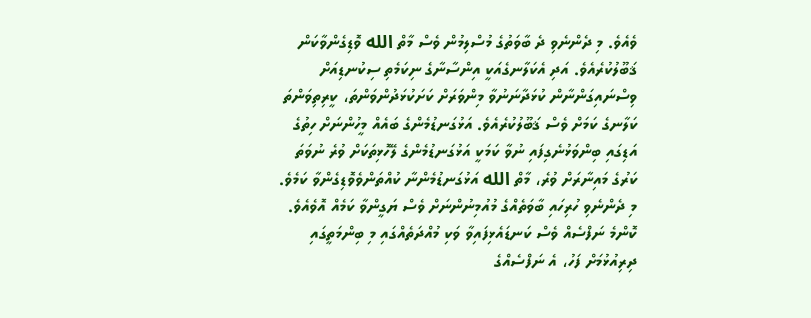ވެއެވެ. މި ދެންނެވި ދެ ބާވަތުގެ މުސްލިމުން ވެސް މާތް الله ވޮޑިގެންވާކަން ޤަބޫލުކުރެއެވެ. އަދި އެކަލާނގެއަކީ އިންސާނާގެ ނިކަމެތި ސިކުނޑިއަށް ވިސްނައިގަންނާން ކުޅަދާނަނުވާ މިންވަރަށް ކަށަކުޅަދުންވަންތަ، ކީރިތިވަންތަ ކަލާނގެ ކަމަށް ވެސް ޤަބޫލުކުރެއެވެ. އަޅުގަނޑުމެންގެ ބައެއް މީހުންނަށް ހިތުގެ އަޑިގައި ބިންވަޅުނެގިފައި ނުވާ ކަމަކީ އަޅުގަނޑުމެންގެ ލޭހޮޅިތަކަށް ވުރެ ނުވަތަ ކަރުގެ މައިނާރަށް ވުރެ، މާތް الله އަޅުގަނޑުމެންނާ ކުއްތަންވެވޮޑިގެންވާ ކަމެވެ.
މި ދެންނެވި ހުރިހައި ބާވަތެއްގެ މުއުމިނުންނަށް ވެސް ޔަގީންވާ ކަމެއް އޮވެއެވެ. ކޮންމެ ނަފްސެއް ވެސް ކަނޑައެޅިފައިވާ ވަކި މުއްދަތެއްގައި މި ބިންމަތީގައި ދިރިއުޅުމަށް ފަހު، އެ ނަފްސެއްގެ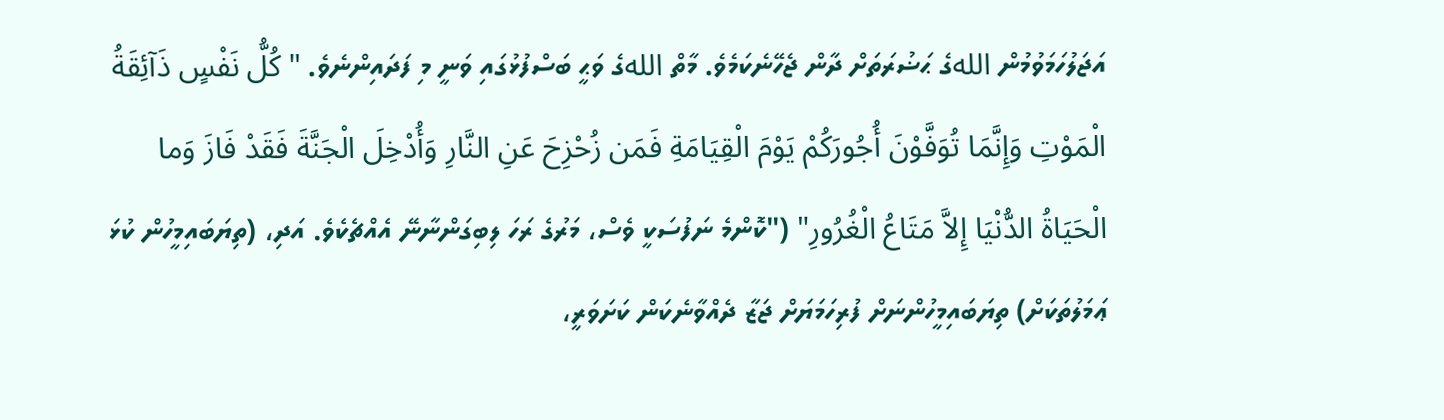އަޖަލުހަމަވުމުން اللهގެ ޙަޟުރަތަށް ދާން ޖެހޭނެކަމެވެ. މާތް اللهގެ ވަޙީ ބަސްފުޅުގައި ވަނީ މި ފަދައިންނެވެ. "كُلُّ نَفْسٍ ذَآئِقَةُ الْمَوْتِ وَإِنَّمَا تُوَفَّوْنَ أُجُورَكُمْ يَوْمَ الْقِيَامَةِ فَمَن زُحْزِحَ عَنِ النَّارِ وَأُدْخِلَ الْجَنَّةَ فَقَدْ فَازَ وَما الْحَيَاةُ الدُّنْيَا إِلاَّ مَتَاعُ الْغُرُورِ" ("ކޮންމެ ނަފުސަކީ ވެސް، މަރުގެ ރަހަ ލިބިގަންނާނޭ އެއްޗެކެވެ. އަދި، (ތިޔަބައިމީހުން ކުޅަ ޢަމަލުތަކަށް) ތިޔަބައިމީހުންނަށް ފުރިހަމަޔަށް ޖަޒާ ދެއްވާނެކަން ކަށަވަރީ،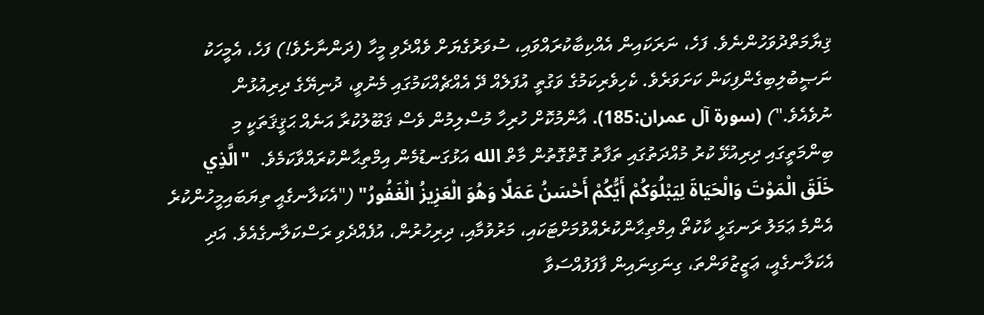ޤިޔާމަތްދުވަހުންނެވެ. ފަހެ، ނަރަކައިން އެއްކިބާކުރައްވައި، ސުވަރުގެޔަށް ވެއްދެވި މީހާ (ދަންނާށެވެ!) ފަހެ، އެމީހަކު ނަޞީބުލިބިގެންފިކަން ކަށަވަރެވެ. ކެހިވެރިކަމުގެ ވަގުތީ އުފަލެއް ދޭ އެއްޗެއްކަމުގައި މެނުވީ، ދުނިޔޭގެ ދިރިއުޅުން ނުވެއެވެ.") (سورة آل عمران:185). އާންމުކޮށް ހުރިހާ މުސްލިމުން ވެސް ޤަބޫލުކުރާ އަނެއް ޙަޤީޤަތަކީ މި ބިންމަތީގައި ދިރިއުޅޭ ކުރު މުއްދަތުގައި ތަފާތު ގޮތްގޮތުން މާތް الله އަޅުގަނޑުމެން އިމްތިޙާންކުރައްވާކަމެވެ.  "الَّذِي خَلَقَ الْمَوْتَ وَالْحَيَاةَ لِيَبْلُوَكُمْ أَيُّكُمْ أَحْسَنُ عَمَلًا وَهُوَ الْعَزِيزُ الْغَفُورُ" ("އެކަލާނގެއީ ތިޔަބައިމީހުންކުރެ އެންމެ ޢަމަލު ރަނގަޅީ ކާކުތޯ އިމްތިޙާންކުރެއްވުމަށްޓަކައި، މަރުވުމާއި، ދިރިހުރުން، އުފެއްދެވި ރަސްކަލާނގެއެވެ. އަދި އެކަލާނގެއީ، ޢަޒީޒުވަންތަ، ގިނަގިނައިން ފާފަފުއްސަވާ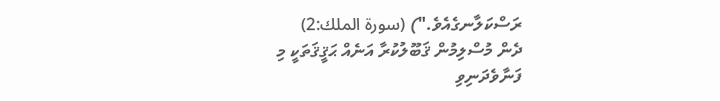ރަސްކަލާނގެއެވެ.") (سورة الملك:2)
ދެން މުސްލިމުން ޤަބޫލުކުރާ އަނެއް ޙަޤީޤަތަކީ މި ފަނާވެދަނިވި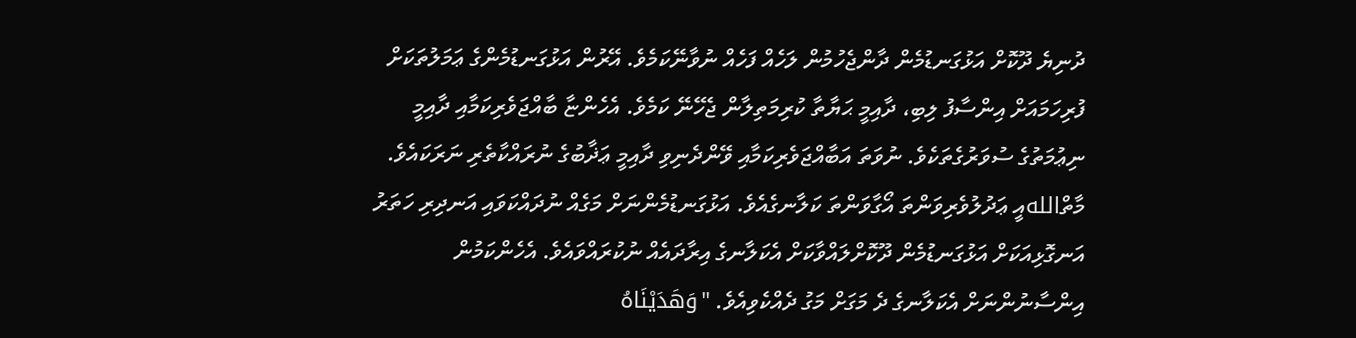ދުނިޔެ ދޫކޮށް އަޅުގަނޑުމެން ދާންޖެހުމުން ލަހެއް ފަހެއް ނުވާނޭކަމެވެ. އޭރުން އަޅުގަނޑުމެންގެ ޢަމަލުތަކަށް ފުރިހަމައަށް އިންސާފު ލިބި، ދާއިމީ ޙަޔާތާ ކުރިމަތިލާން ޖެހޭނޭ ކަމެވެ. އެހެންޏާ ބާއްޖަވެރިކަމާއި ދާއިމީ ނިޢުމަތުގެ ސުވަރުގެތަކެވެ. ނުވަތަ އަބާއްޖަވެރިކަމާއި ވޭންދެނިވި ދާއިމީ ޢަޛާބުގެ ނުރައްކާތެރި ނަރަކައެވެ.
މާތްاللهއީ ޢަދުލުވެރިވަންތަ އޯގާވަންތަ ކަލާނގެއެވެ. އަޅުގަނޑުމެންނަށް މަގެއް ނުދައްކަވައި އަނދިރި ހަތަރު އަނގޮޅިއަކަށް އަޅުގަނޑުމެން ދޫކޮށްލައްވާކަށް އެކަލާނގެ އިރާދައެއް ނުކުރައްވައެވެ. އެހެންކަމުން އިންސާނުންނަށް އެކަލާނގެ ދެ މަގަށް މަގު ދެއްކެވިއެވެ. "وَهَدَيْنَاهُ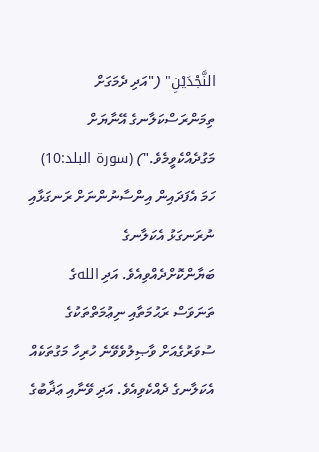النَّجْدَيْنِ" ("އަދި ދެމަގަށް ތިމަންރަސްކަލާނގެ އޭނާޔަށް މަގުދެއްކެވީމެވެ.") (سورة البلد:10) ހަމަ އެފަދައިން އިންސާނުންނަށް ރަނގަޅާއި ނުރަނގަޅު އެކަލާނގެ ބަޔާންކޮށްދެއްވިއެވެ. އަދި اللهގެ ތަނަވަސް ރަޙުމަތާއި ނިޢުމަތްތަކުގެ ސުވަރުގެއަށް ވާޞިލުވެވޭނެ ހުރިހާ މަގުތަކެއް އެކަލާނގެ ދެއްކެވިއެވެ. އަދި ވޭނާއި ޢަޛާބުގެ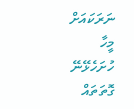ނަރަކައަށް މީހާ ހުށަހެޅޭނޭ ގޮތަތައް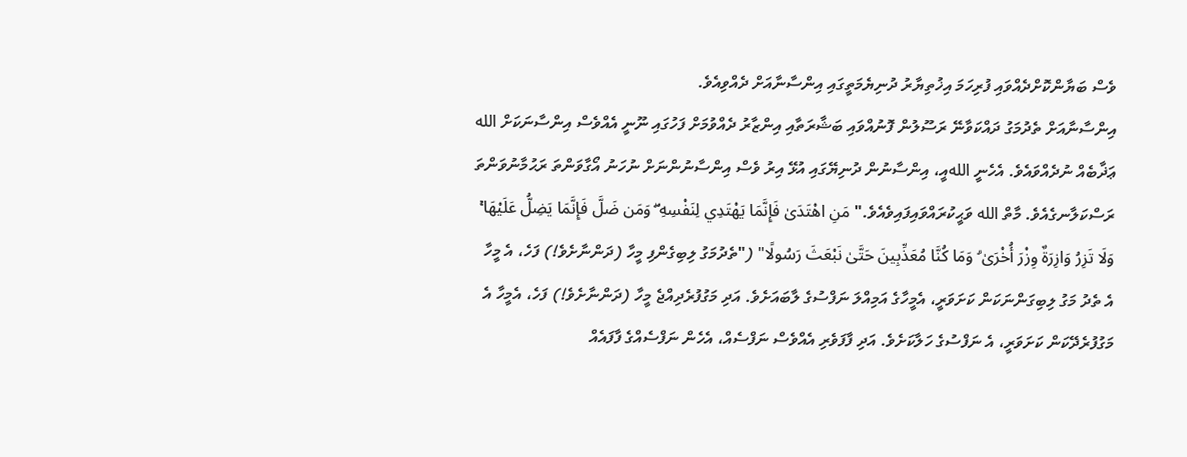ވެސް ބަޔާންކޮށްދެއްވައި ފުރިހަމަ އިޚުތިޔާރު ދުނިޔެމަތީގައި އިންސާނާއަށް ދެއްވިއެވެ.
އިންސާނާއަށް ތެދުމަގު ދައްކަވާނޭ ރަސޫލުން ފޮނުއްވައި ބަޝާރަތާއި އިންޒާރު ދެއްވުމަށް ފަހުގައި ނޫނީ އެއްވެސް އިންސާނަކަށް الله ޢަޛާބެއް ނުދެއްވައެވެ. އެހެނީ اللهއީ، އިންސާނުން ދުނިޔޭގައި އުޅޭ އިރު ވެސް އިންސާނުންނަށް ނުހަނު އޯގާވަންތަ ރަޙުމާނުވަންތަ ރަސްކަލާނގެއެވެ. މާތް الله ވަޙީކުރައްވައިފައިވެއެވެ." مَنِ اهْتَدَىٰ فَإِنَّمَا يَهْتَدِي لِنَفْسِهِ ۖ وَمَن ضَلَّ فَإِنَّمَا يَضِلُّ عَلَيْهَا ۚ وَلَا تَزِرُ وَازِرَةٌ وِزْرَ أُخْرَىٰ ۗ وَمَا كُنَّا مُعَذِّبِينَ حَتَّىٰ نَبْعَثَ رَسُولًا" ("ތެދުމަގު ލިބިގެންފި މީހާ (ދަންނާށެވެ!) ފަހެ، އެ މީހާ އެ ތެދު މަގު ލިބިގަންނަކަން ކަށަވަރީ، އެމީހާގެ އަމިއްލަ ނަފްސުގެ ލާބައަށެވެ. އަދި މަގުފުރެދިއްޖެ މީހާ (ދަންނާށެވެ!) ފަހެ، އެމީހާ އެ މަގުފުރެދޭކަން ކަށަވަރީ، އެ ނަފްސުގެ ހަލާކަށެވެ. އަދި ފާފަވެރި އެއްވެސް ނަފްސެއް، އެހެން ނަފްސެއްގެ ފާފައެއް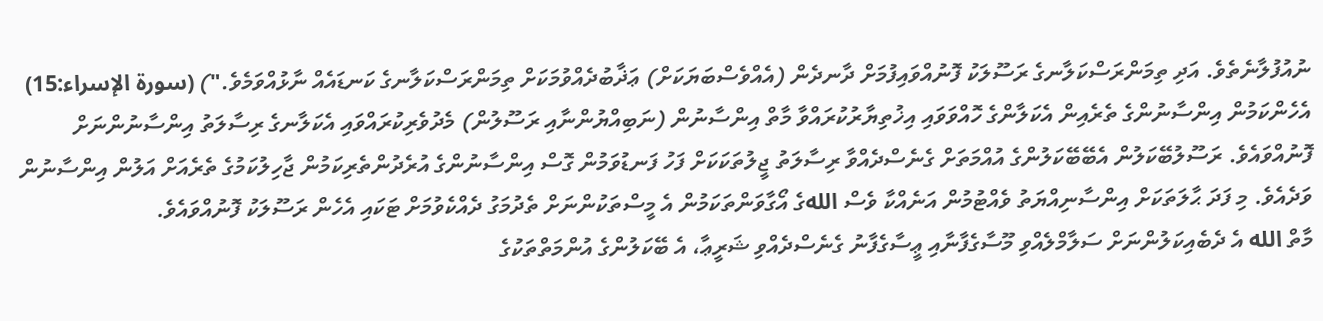ނުއުފުލާނެތެވެ. އަދި ތިމަންރަސްކަލާނގެ ރަސޫލަކު ފޮނުއްވައިފުމަށް ދާނދެން (އެއްވެސްބަޔަކަށް) ޢަޛާބުދެއްވުމަކަށް ތިމަންރަސްކަލާނގެ ކަނޑައެއް ނާޅުއްވަމެވެ.") (سورة الإسراء:15) އެހެންކަމުން އިންސާނުންގެ ތެރެއިން އެކަލާންގެ ހޮއްވަވައި އިޚުތިޔާރުކުރައްވާ މާތް އިންސާނުން (ނަބިއްޔުންނާއި ރަސޫލުން) މެދުވެރިކުރައްވައި އެކަލާނގެ ރިސާލަތު އިންސާނުންނަށް ފޮނުއްވައެވެ. ރަސޫލުބޭކަލުން އެބޭބޭކަލުންގެ އުއްމަތަށް ގެނެސްދެއްވާ ރިސާލަތު ޖީލުތަކަކަށް ފަހު ފަނޑުވަމުން ގޮސް އިންސާނުންގެ އުރެދުންތެރިކަމުން ޖާހިލުކަމުގެ ތެރެއަށް އަލުން އިންސާނުން ވަދެއެވެ. މި ފަދަ ޙާލަތަކަށް އިންސާނިއްޔަތު ވެއްޓުމުން އަނެއްކާ ވެސް اللهގެ އޯގާވަންތަކަމުން އެ މީސްތަކުންނަށް ތެދުމަގު ދެއްކެވުމަށް ޓަކައި އެހެން ރަސޫލަކު ފޮނުއްވައެވެ.
މާތް الله އެ ދެބެއިކަލުންނަށް ސަލާމްލެއްވި މޫސާގެފާނާއި ޢީސާގެފާނު ގެނެސްދެއްވި ޝަރީޢާ، އެ ބޭކަލުންގެ އުންމަތްތަކުގެ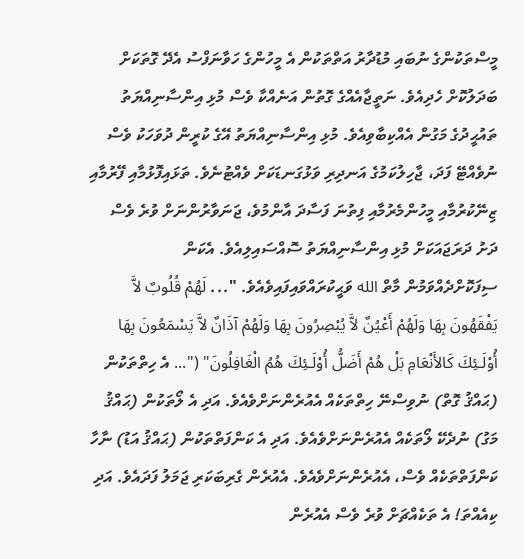މީސްތަކުންގެ ނުބައި މުޑުދާރު އަތްތަކުން އެ މީހުންގެ ހަވާނަފްސު އެދޭ ގޮތަކަށް ބަދަލުކޮށް ހެދިއެވެ. ނަތީޖާއެއްގެ ގޮތުން އަނެއްކާ ވެސް މުޅި އިންސާނިއްޔަތު ތައުޙީދުގެ މަގުން އެއްކިބާވިއެވެ. މުޅި އިންސާނިއްޔަތު އޭގެ ކުރީން ދުވަހަކު ވެސް ނުވެއްޓޭ ފަދަ، ޖާހިލުކަމުގެ އަނދިރި ވަޅުގަނޑަކަށް ވެއްޓުނެވެ. ތަޅައިފޮޅުމާއި ފޭރުމާއި ޒިނޭކުރުމާއި މީހުންމެރުމާއި ފިތުނަ ފަސާދަ އާންމުވެ، ޖަނަވާރުންނަށް ވުރެ ވެސް ދަށު ދަރަޖައަކަށް މުޅި އިންސާނިއްޔަތު ސޮއްސައިލިއެވެ. އެކަން ސިފަކޮށްދެއްވަމުން މާތް الله ވަޙީކުރައްވައިފައިވެއެވެ. "... لَهُمْ قُلُوبٌ لاَّ يَفْقَهُونَ بِهَا وَلَهُمْ أَعْيُنٌ لاَّ يُبْصِرُونَ بِهَا وَلَهُمْ آذَانٌ لاَّ يَسْمَعُونَ بِهَا أُوْلَـئِكَ كَالأَنْعَامِ بَلْ هُمْ أَضَلُّ أُوْلَـئِكَ هُمُ الْغَافِلُونَ" ("... އެ ހިތްތަކުން (ޙައްޤު ގޮތް) ނުވިސްނޭ ހިތްތަކެއް އެއުރެންނަށްވެއެވެ. އަދި އެ ލޯތަކުން (ޙައްޤު މަގު) ނުދެކޭ ލޯތަކެއް އެއުރެންނަށްވެއެވެ. އަދި އެ ކަންފަތްތަކުން (ޙައްޤު އަޑު) ނާހާ ކަންފަތްތަކެއް ވެސް، އެއުރެންނަށްވެއެވެ. އެއުރެން ގެރިބަކަރި ޖަމަލު ފަދައެވެ. އަދި ކިއެއްތަ! އެ ތަކެއްޗަށް ވުރެ ވެސް އެއުރެން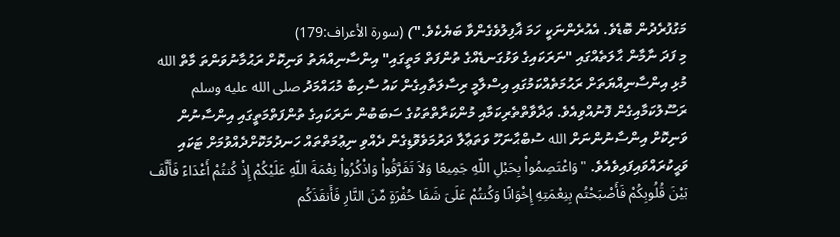މަގުފުރެދުން ބޮޑެވެ. އެއުރެންނަކީ ހަމަ ޣާފިލުވެގެންވާ ބަޔެކެވެ.") (سورة الأعراف:179)
މި ފަދަ ނާމާން ޙާލަތެއްގައި "ނަރަކައިގެ ވަޅުގަނޑެއްގެ ތުންފަތް މަތީގައި" އިންސާނިއްޔަތު ވަނިކޮށް ރަޙުމާނުވަންތަ މާތް الله މުޅި އިންސާނިއްޔަތަށް ރަޙުމަތެއްކަމުގައި އިސްލާމީ ރިސާލަތާއިގެން ކައު ސާހިބާ މުޙައްމަދު صلى الله عليه وسلم ރަސޫލުކަމާއިގެން ފޮނުއްވިއެވެ. ޢަދާވާތްތެރިކަމާއި މުންކަރާތްތަކުގެ ސަބަބުން ނަރަކައިގެ ތުންފަތްމަތީގައި އިންސާނުން ވަނިކޮށް އިންސާނުންނަށް الله ސުބްޙާނަހޫ ވަތަޢާލާ ދަރުމަވެވޮޑިގެން ދެއްވި ނިޢުމަތްތައް ހަނދުމަކޮށްދެއްވުމަށް ޓަކައި ވަޙީކުރައްވައިފައިވެއެވެ. "وَاعْتَصِمُواْ بِحَبْلِ اللّهِ جَمِيعًا وَلاَ تَفَرَّقُواْ وَاذْكُرُواْ نِعْمَةَ اللّهِ عَلَيْكُمْ إِذْ كُنتُمْ أَعْدَاءً فَأَلَّفَ بَيْنَ قُلُوبِكُمْ فَأَصْبَحْتُم بِنِعْمَتِهِ إِخْوَانًا وَكُنتُمْ عَلَىَ شَفَا حُفْرَةٍ مِّنَ النَّارِ فَأَنقَذَكُم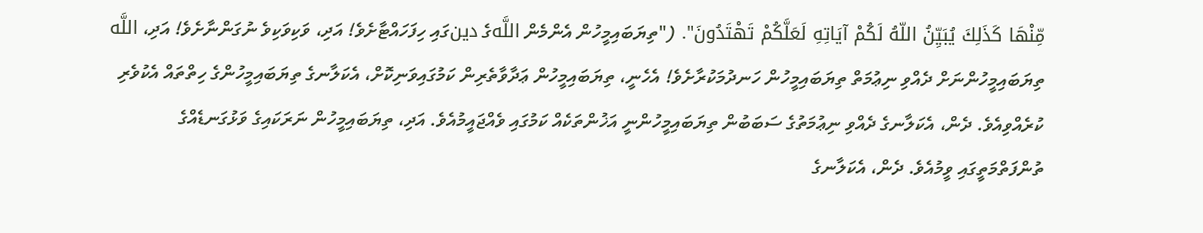مِّنْهَا كَذَلِكَ يُبَيِّنُ اللّهُ لَكُمْ آيَاتِهِ لَعَلَّكُمْ تَهْتَدُونَ". ("ތިޔަބައިމީހުން އެންމެން اللَّهގެ دينގައި ހިފަހައްޓާށެވެ! އަދި، ވަކިވަކިވެ ނުގަންނާށެވެ! އަދި، اللَّه ތިޔަބައިމީހުންނަށް ދެއްވި ނިޢުމަތް ތިޔަބައިމީހުން ހަނދުމަކުރާށެވެ! އެހެނީ، ތިޔަބައިމީހުން ޢަދާވާތެރިން ކަމުގައިވަނިކޮށް، އެކަލާނގެ ތިޔަބައިމީހުންގެ ހިތްތައް އެކުވެރި ކުރެއްވިއެވެ. ދެން، އެކަލާނގެ ދެއްވި ނިޢުމަތުގެ ސަބަބުން ތިޔަބައިމީހުންނީ އަޚުންތަކެއް ކަމުގައި ވެއްޖައީމުއެވެ. އަދި، ތިޔަބައިމީހުން ނަރަކައިގެ ވަޅުގަނޑެއްގެ ތުންފަތްމަތީގައި ވީމުއެވެ. ދެން، އެކަލާނގެ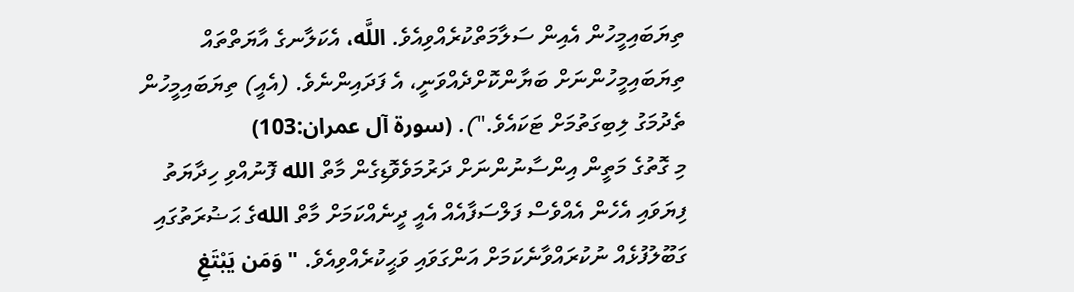ތިޔަބައިމީހުން އެއިން ސަލާމަތްކުރެއްވިއެވެ. اللَّه، އެކަލާނގެ އާޔަތްތައް ތިޔަބައިމީހުންނަށް ބަޔާންކޮށްދެއްވަނީ، އެ ފަދައިންނެވެ. (އެއީ) ތިޔަބައިމީހުން ތެދުމަގު ލިބިގަތުމަށް ޓަކައެވެ."). (سورة آل عمران:103)
މި ގޮތުގެ މަތީން އިންސާނުންނަށް ދަރުމަވެވޮޑިގެން މާތް الله ފޮނުއްވި ހިދާޔަތު ފިޔަވައި އެހެން އެއްވެސް ފަލްސަފާއެއް އެއީ ދީނެއްކަމަށް މާތް اللهގެ ޙަޟުރަތުގައި ގަބޫލުފުޅެއް ނުކުރައްވާނެކަމަށް އަންގަވައި ވަޙީކުރެއްވިއެވެ. "وَمَن يَبْتَغِ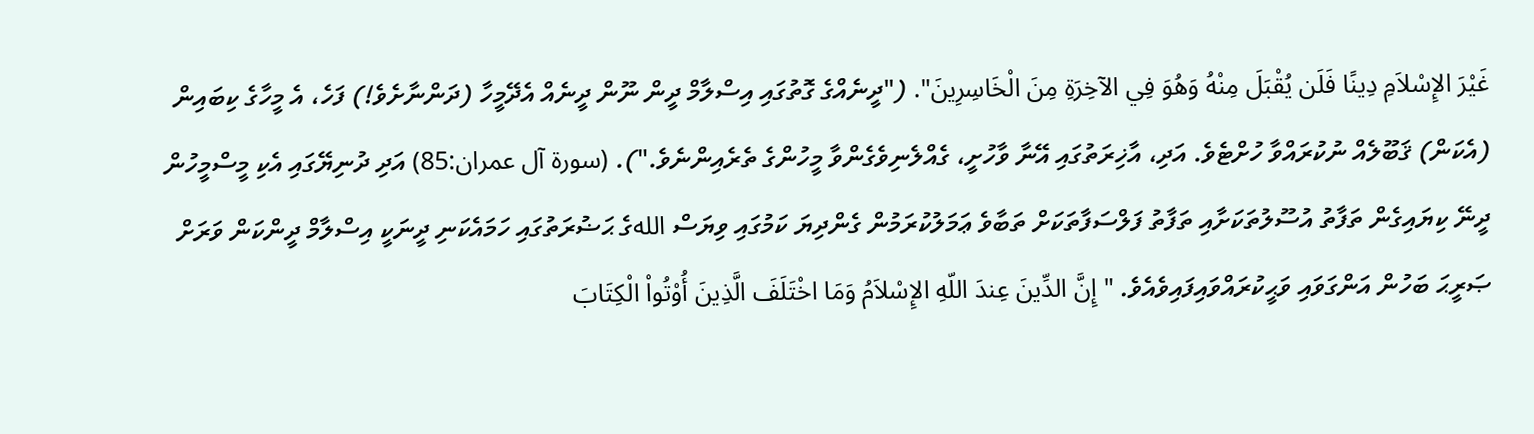غَيْرَ الإِسْلاَمِ دِينًا فَلَن يُقْبَلَ مِنْهُ وَهُوَ فِي الآخِرَةِ مِنَ الْخَاسِرِينَ". ("ދީނެއްގެ ގޮތުގައި އިސްލާމް ދީން ނޫން ދީނެއް އެދޭމީހާ (ދަންނާށެވެ!) ފަހެ، އެ މީހާގެ ކިބައިން (އެކަން) ޤަބޫލެއް ނުކުރައްވާ ހުށްޓެވެ. އަދި، އާޚިރަތުގައި އޭނާ ވާހުށީ، ގެއްލެނިވެގެންވާ މީހުންގެ ތެރެއިންނެވެ."). (سورة آل عمران:85) އަދި ދުނިޔޭގައި އެކި މީސްމީހުން ދީނޭ ކިޔައިގެން ތަފާތު އުސޫލުތަކަށާއި ތަފާތު ފަލްސަފާތަކަށް ތަބާވެ ޢަމަލުކުރަމުން ގެންދިޔަ ކަމުގައި ވިޔަސް اللهގެ ޙަޟުރަތުގައި ހަމައެކަނި ދީނަކީ އިސްލާމް ދީންކަން ވަރަށް ޞަރީޙަ ބަހުން އަންގަވައި ވަޙީކުރައްވައިފައިވެއެވެ. "إِنَّ الدِّينَ عِندَ اللّهِ الإِسْلاَمُ وَمَا اخْتَلَفَ الَّذِينَ أُوْتُواْ الْكِتَابَ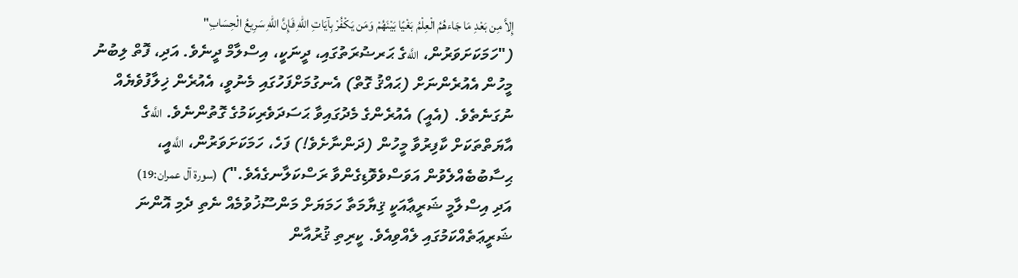إِلاَّ مِن بَعْدِ مَا جَاءهُمُ الْعِلْمُ بَغْيًا بَيْنَهُمْ وَمَن يَكْفُرْ بِآيَاتِ اللّهِ فَإِنَّ اللّهِ سَرِيعُ الْحِسَابِ" ("ހަމަކަށަވަރުން، اللَّهގެ ޙަރޟުރަތުގައި، ދީނަކީ، އިސްލާމް ދީނެވެ. އަދި، ފޮތް ލިބުނު މީހުން އެއުރެންނަށް (ޙައްޤު ގޮތް) އެނގުމަށްފަހުގައި މެނުވީ، އެއުރެން ޚިލާފުވެޔެއް ނުގަނެތެވެ. (އެއީ) އެއުރެންގެ މެދުގައިވާ ޙަސަދަވެރިކަމުގެ ގޮތުންނެވެ. اللَّهގެ އާޔަތްތަކަށް ކާފިރުވާ މީހުން (ދަންނާށެވެ!) ފަހެ، ހަމަކަށަވަރުން، اللَّهއީ، ޙިސާބުބެއްލެވުން އަވަސްވެވޮޑިގެންވާ ރަސްކަލާނގެއެވެ.") (سورة آل عمران:19)
އަދި އިސްލާމީ ޝަރީޢާއަކީ ޤިޔާމަތާ ހަމަޔަށް މަންސޫޚުވުމެއް ނެތި ދެމި އޮންނަ ޝަރީޢަތެއްކަމުގައި ލެއްވިއެވެ. ކީރިތި ޤުރުއާން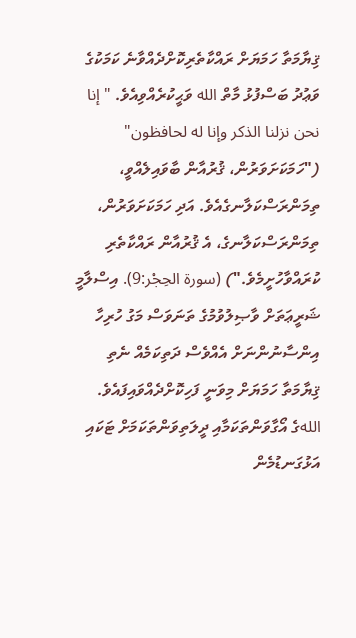ޤިޔާމަތާ ހަމަޔަށް ރައްކާތެރިކޮށްދެއްވާނެ ކަމަކުގެ ވަޢުދު ބަސްފުޅު މާތް الله ވަޙީކުރެއްވިއެވެ. "إنا نحن نزلنا الذكر وإنا له لحافظون" ("ހަމަކަށަވަރުން، ޤުރުއާން ބާވައިލެއްވީ، ތިމަންރަސްކަލާނގެއެވެ. އަދި ހަމަކަށަވަރުން، ތިމަންރަސްކަލާނގެ، އެ ޤުރުއާން ރައްކާތެރި ކުރައްވާހުށީމެވެ.") (سورة الحِجْر:9). އިސްލާމީ ޝަރީޢަތަށް ވާޞިލުވުމުގެ ތަނަވަސް މަގު ހުރިހާ އިންސާނުންނަށް އެއްވެސް ދަތިކަމެއް ނެތި ޤިޔާމަތާ ހަމަޔަށް މިވަނީ ފަހިކޮށްދެއްވައިފައެވެ. اللهގެ އޯގާވަންތަކަމާއި ދީލަތިވަންތަކަމަށް ޓަކައި އަޅުގަނޑުމެން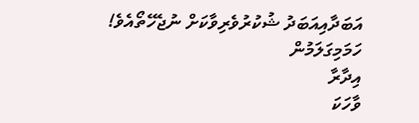އަބަދާއިއަބަދު ޝުކުރުވެރިވާކަށް ނުޖެހޭތޯއެވެ!
ހަމަމިގަލަމުން
އިދާރާ
ވާހަކަ